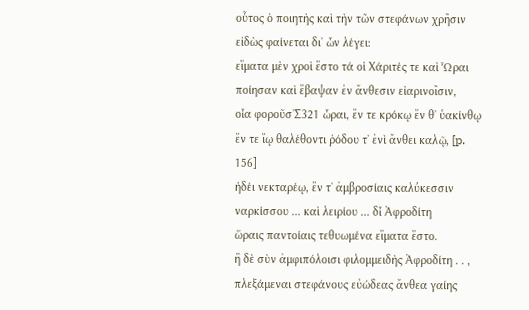οὗτος ὁ ποιητὴς καὶ τὴν τῶν στεφάνων χρῆσιν εἰδὼς φαίνεται δι᾽ ὧν λέγει:
εἵματα μὲν χροὶ ἕστο τά οἱ Χάριτές τε καὶ Ὧραι
ποίησαν καὶ ἔβαψαν ἐν ἄνθεσιν εἰαρινοῖσιν,
οἷα φοροῦσ᾽Σ321 ὧραι, ἔν τε κρόκῳ ἔν θ᾽ ὑακίνθῳ
ἔν τε ἴῳ θαλέθοντι ῥόδου τ᾽ ἐνὶ ἄνθει καλῷ, [p. 156]
ἡδέι νεκταρέῳ, ἒν τ᾽ ἀμβροσίαις καλύκεσσιν
ναρκίσσου ... καὶ λειρίου ... δἶ Ἀφροδίτη
ὥραις παντοίαις τεθυωμένα εἵματα ἕστο.
ἣ δὲ σὺν ἀμφιπόλοισι φιλομμειδὴς Ἀφροδίτη . . ,
πλεξάμεναι στεφάνους εὐώδεας ἄνθεα γαίης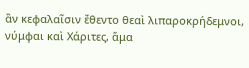ἂν κεφαλαῖσιν ἔθεντο θεαὶ λιπαροκρήδεμνοι,
νύμφαι καὶ Χάριτες, ἅμα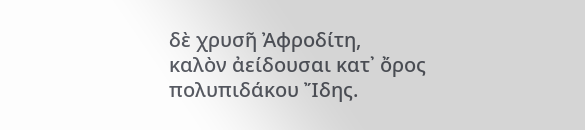δὲ χρυσῆ Ἀφροδίτη,
καλὸν ἀείδουσαι κατ᾽ ὄρος πολυπιδάκου Ἴδης.